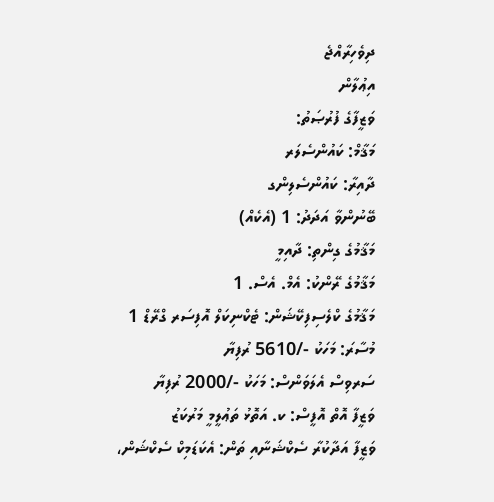ދިވެހިރާއްޖެ
އިޢުލާން
ވަޒީފާގެ ފުރުޞަތު:
މަޤާމް: ކައުންސެލަރ
ދާއިރާ: ކައުންސެލިންގ
ބޭނުންވާ އަދަދު: 1 (އެކެއް)
މަޤާމުގެ ގިންތި: ދާއިމީ
މަޤާމުގެ ރޭންކު: އެމް. އެސް. 1
މަޤާމުގެ ކްލެސިފިކޭޝަން: ޓެކްނިކަލް އޮފިސަރ ގްރޭޑް 1
މުސާރަ: މަހަކު -/5610 ރުފިޔާ
ސަރވިސް އެލަވަންސް: މަހަކު -/2000 ރުފިޔާ
ވަޒީފާ އޮތް އޮފީސް: ކ. އަތޮޅު ތަޢުލީމީ މަރުކަޒު
ވަޒީފާ އަދާކުރާ ސެކްޝަނާއި ތަން: އެކަޑަމިކް ސެކްޝަން،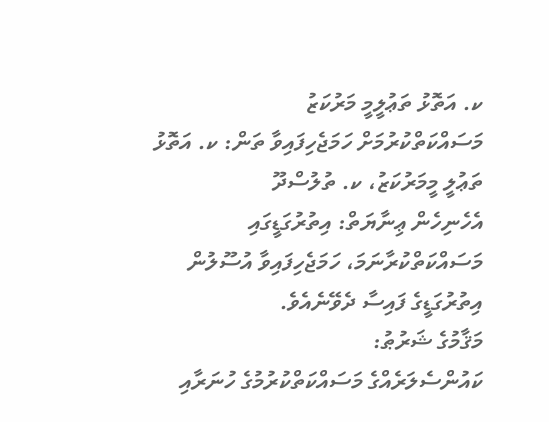ކ. އަތޮޅު ތަޢުލީމީ މަރުކަޒު
މަސައްކަތްކުރުމަށް ހަމަޖެހިފައިވާ ތަން: ކ. އަތޮޅު ތަޢުލީ މީމަރުކަޒު، ކ. ތުލުސްދޫ
އެހެނިހެން ޢިނާޔަތް: އިތުރުގަޑީގައި މަސައްކަތްކުރާނަމަ، ހަމަޖެހިފައިވާ އުސޫލުން އިތުރުގަޑީގެ ފައިސާ ދެވޭނެއެވެ.
މަޤާމުގެ ޝަރުޠު:
ކައުންސެލަރެއްގެ މަސައްކަތްކުރުމުގެ ހުނަރާއި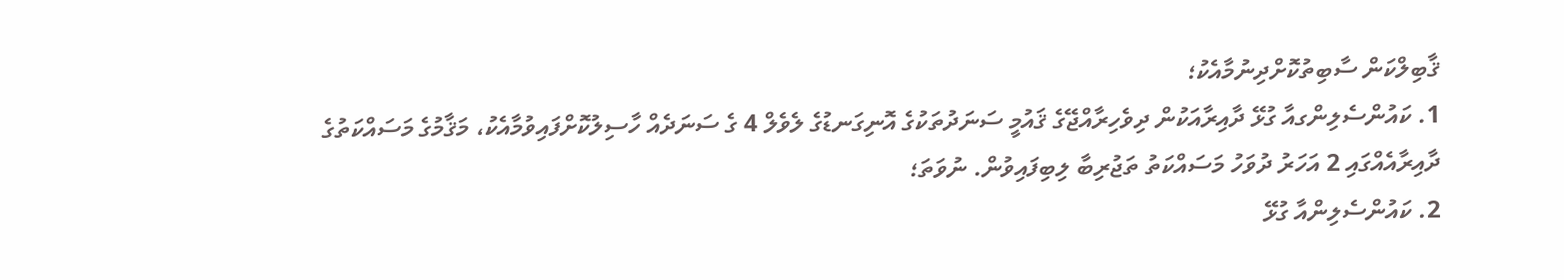ޤާބިލްކަން ސާބިތުކޮށްދިނުމާއެކު؛
1. ކައުންސެލިންގއާ ގުޅޭ ދާއިރާއަކުން ދިވެހިރާއްޖޭގެ ޤައުމީ ސަނަދުތަކުގެ އޮނިގަނޑުގެ ލެވެލް 4 ގެ ސަނަދެއް ހާސިލުކޮށްފައިވުމާއެކު، މަޤާމުގެ މަސައްކަތުގެ ދާއިރާއެއްގައި 2 އަހަރު ދުވަހު މަސައްކަތު ތަޖުރިބާ ލިބިފައިވުން. ނުވަތަ؛
2. ކައުންސެލިންއާ ގުޅޭ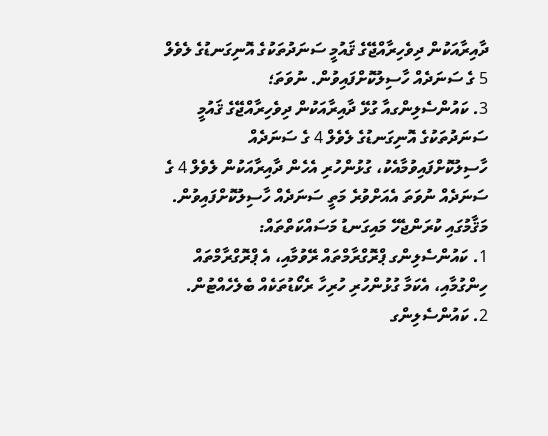ދާއިރާއަކުން ދިވެހިރާއްޖޭގެ ޤައުމީ ސަނަދުތަކުގެ އޮނިގަނޑުގެ ލެވެލް 5 ގެ ސަނަދެއް ހާސިލުކޮށްފައިވުން. ނުވަތަ؛
3. ކައުންސެލިންގއާ ގުޅޭ ދާއިރާއަކުން ދިވެހިރާއްޖޭގެ ޤައުމީ ސަނަދުތަކުގެ އޮނިގަނޑުގެ ލެވެލް 4 ގެ ސަނަދެއް ހާސިލުކޮށްފައިވުމާއެކު، ގުޅުންހުރި އެހެން ދާއިރާއަކުން ލެވެލް 4 ގެ ސަނަދެއް ނުވަތަ އެއަށްވުރެ މަތީ ސަނަދެއް ހާސިލުކޮށްފައިވުން.
މަޤާމުގައި ކުރަންޖެހޭ މައިގަނޑު މަސައްކަތްތައް:
1. ކައުންސެލިންގ ޕްރޮގްރާމްތައް ރޭވުމާއި، އެ ޕްރޮގްރާމްތައް ހިންގުމާއި، އެކަމާ ގުޅުންހުރި ހުރިހާ ރެކޯޑުތަކެއް ބެލެހެއްޓުން.
2. ކައުންސެލިންގ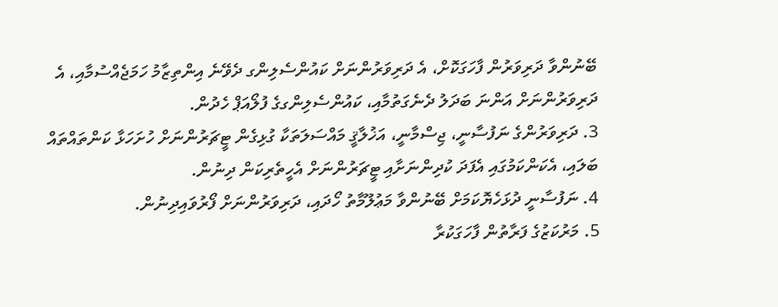ބޭނުންވާ ދަރިވަރުން ފާހަގަކޮށް، އެ ދަރިވަރުންނަށް ކައުންސެލިންގ ދެވޭނެ އިންތިޒާމު ހަމަޖެއްސުމާއި، އެ ދަރިވަރުންނަށް އަންނަ ބަދަލު ދެނެގަތުމާއި، ކައުންސެލިންގގެ ފުލޯއަޕް ހެދުން.
3. ދަރިވަރުންގެ ނަފުސާނީ، ޖިސްމާނީ، އަޚުލާޤީ މައްސަލަތަކާ ގުޅިގެން ޓީޗަރުންނަށް ހުށަހަޅާ ކަންތައްތައް ބަލައި، އެކަންކަމުގައި އެފަދަ ކުދިންނަށާއި ޓީޗަރުންނަށް އެހީތެރިކަން ދިނުން.
4. ނަފުސާނީ ދުޅަހެޔޮކަމަށް ބޭނުންވާ މަޢުލޫމާތު ހޯދައި، ދަރިވަރުންނަށް ފޯރުވައިދިނުން.
5. މަރުކަޒުގެ ފަރާތުން ފާހަގަކުރާ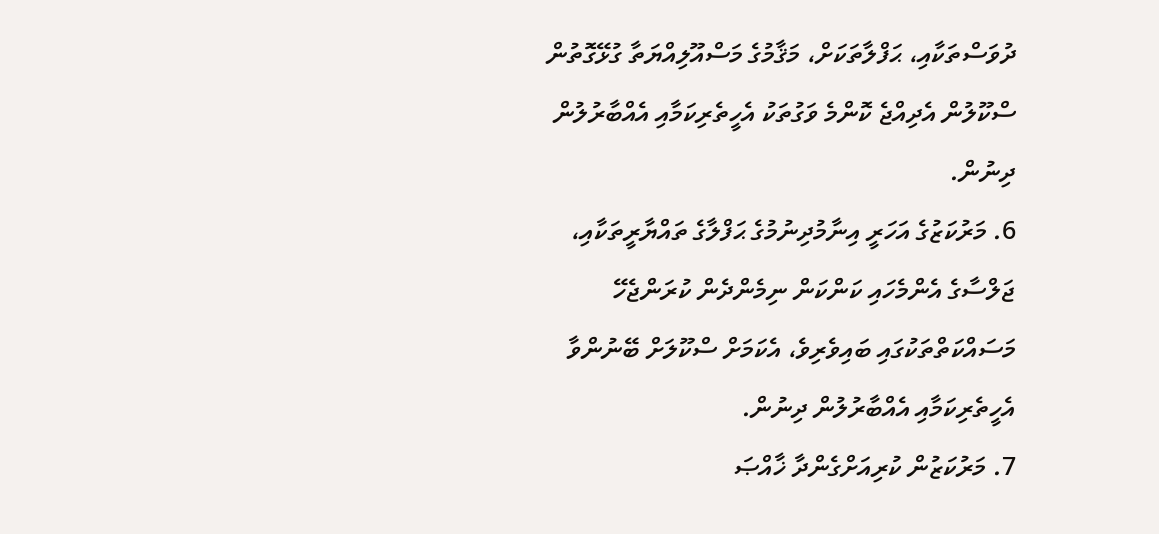ދުވަސްތަކާއި، ޙަފްލާތަކަށް، މަޤާމުގެ މަސްއޫލިއްޔަތާ ގުޅޭގޮތުން ސްކޫލުން އެދިއްޖެ ކޮންމެ ވަގުތަކު އެހީތެރިކަމާއި އެއްބާރުލުން ދިނުން.
6. މަރުކަޒުގެ އަހަރީ އިނާމުދިނުމުގެ ޙަފްލާގެ ތައްޔާރީތަކާއި، ޖަލްސާގެ އެންމެހައި ކަންކަން ނިމެންދެން ކުރަންޖެހޭ މަސައްކަތްތަކުގައި ބައިވެރިވެ، އެކަމަށް ސްކޫލަށް ބޭނުންވާ އެހީތެރިކަމާއި އެއްބާރުލުން ދިނުން.
7. މަރުކަޒުން ކުރިއަށްގެންދާ ޚާއްޞަ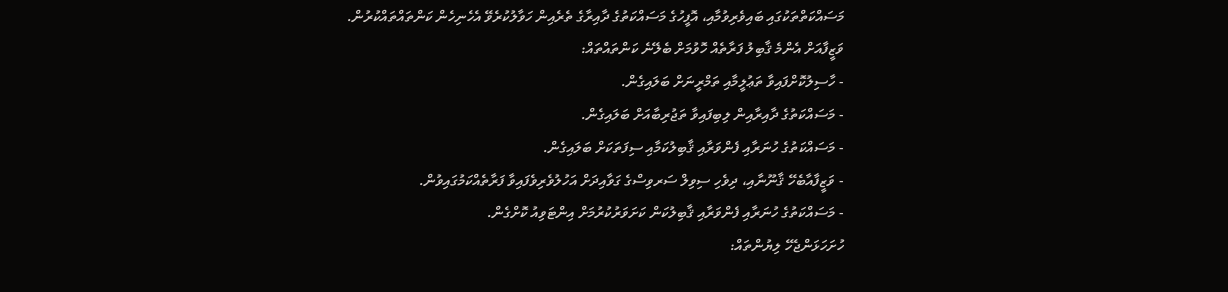މަސައްކަތްތަކުގައި ބައިވެރިވުމާއި، އޮފީހުގެ މަސައްކަތުގެ ދާއިރާގެ ތެރެއިން ހަވާލުކުރެވޭ އެހެނިހެން ކަންތައްތައްކުރުން.
ވަޒީފާއަށް އެންމެ ޤާބިލު ފަރާތެއް ހޮވުމަށް ބެލޭނެ ކަންތައްތައް:
- ހާސިލުކޮށްފައިވާ ތަޢުލީމާއި ތަމްރީނަށް ބަލައިގެން.
- މަސައްކަތުގެ ދާއިރާއިން ލިބިފައިވާ ތަޖުރިބާއަށް ބަލައިގެން.
- މަސައްކަތުގެ ހުނަރާއި ފެންވަރާއި ޤާބިލުކަމާއި ސިފަތަކަށް ބަލައިގެން.
- ވަޒީފާއާބެހޭ ޤާނޫނާއި، ދިވެހި ސިވިލް ސަރވިސްގެ ގަވާއިދަށް އަހުލުވެރިވެފައިވާ ފަރާތެއްކަމުގައިވުން.
- މަސައްކަތުގެ ހުނަރާއި ފެންވަރާއި ޤާބިލުކަން ކަށަވަރުކުރުމަށް އިންޓަވިއު ކޮށްގެން.
ހުށަހަޅަންޖެހޭ ލިޔުންތައް: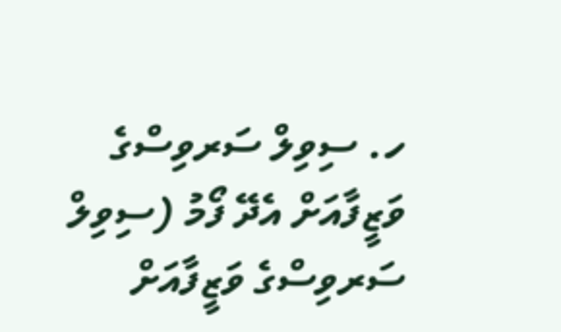ހ. ސިވިލް ސަރވިސްގެ ވަޒީފާއަށް އެދޭ ފޯމު (ސިވިލް ސަރވިސްގެ ވަޒީފާއަށް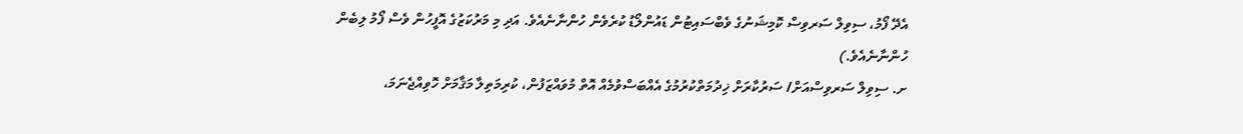އެދޭ ފޯމު، ސިވިލް ސަރވިސް ކޮމިޝަނުގެ ވެބްސައިޓުން ޑައުންލޯޑު ކުރެވެން ހުންނާނެއެވެ. އަދި މި މަރުކަޒުގެ އޮފީހުން ވެސް ފޯމު ލިބެން ހުންނާނެއެވެ.)
ށ. ސިވިލް ސަރވިސްއަށް/ ސަރުކާރަށް ޚިދުމަތްކުރުމުގެ އެއްބަސްވުމެއް އޮތް މުވައްޒަފުން، ކުރިމަތިލާ މަޤާމަށް ހޮވިއްޖެނަމަ،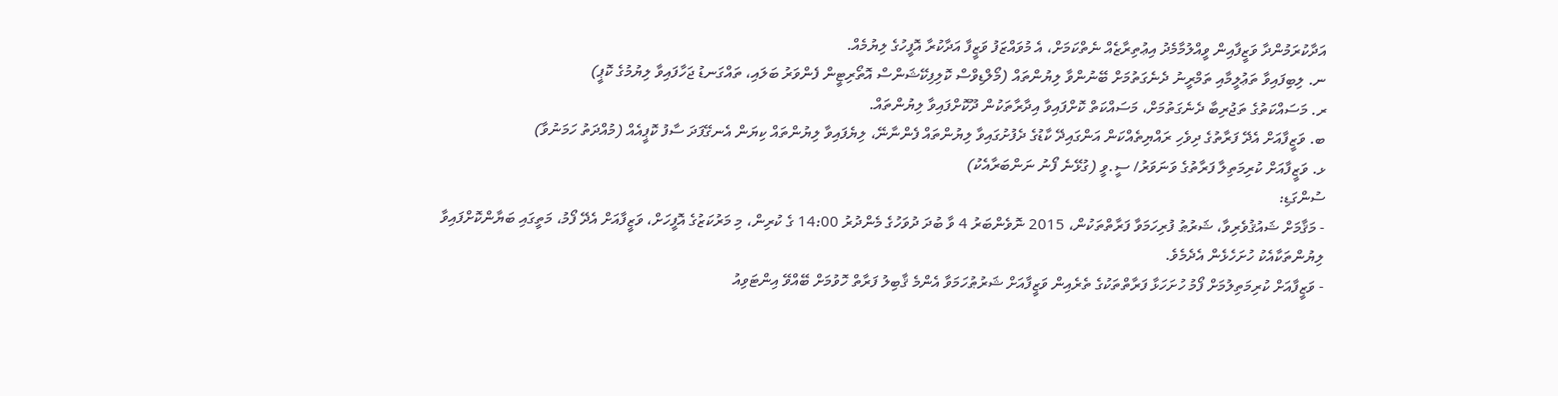އަދާކުރަމުންދާ ވަޒީފާއިން ވީއްލުމާމެދު އިޢުތިރާޒެއް ނެތްކަމަށް، އެ މުވައްޒަފު ވަޒީފާ އަދާކުރާ އޮފީހުގެ ލިޔުމެއް.
ނ. ލިބިފައިވާ ތަޢުލީމާއި ތަމްރީނު ދެނެގަތުމަށް ބޭނުންވާ ލިޔުންތައް (މޯލްޑިވްސް ކޮލިފިކޭޝަންސް އޮތޯރިޓީން ފެންވަރު ބަލައި، ތައްގަނޑު ޖަހާފައިވާ ލިޔުމުގެ ކޮޕީ)
ރ. މަސައްކަތުގެ ތަޖުރިބާ ދެނެގަތުމަށް، މަސައްކަތް ކޮށްފައިވާ އިދާރާތަކުން ދޫކޮށްފައިވާ ލިޔުންތައް.
ބ. ވަޒީފާއަށް އެދޭ ފަރާތުގެ ދިވެހި ރައްޔިތެއްކަން އަންގައިދޭ ކާޑުގެ ދެފުށުގައިވާ ލިޔުންތައް ފެންނާނޭ، ލިޔެފައިވާ ލިޔުންތައް ކިޔަން އެނގޭފަދަ ސާފު ކޮޕީއެއް (މުއްދަތު ހަމަނުވާ)
ޅ. ވަޒީފާއަށް ކުރިމަތިލާ ފަރާތުގެ ވަނަވަރު/ ސީ.ވީ (ގުޅޭނެ ފޯނު ނަންބަރާއެކު)
ސުންގަޑި:
- މަޤާމަށް ޝައުޤުވެރިވާ، ޝަރުޠު ފުރިހަމަވާ ފަރާތްތަކުން، 2015 ނޮވެންބަރު 4 ވާ ބުދަ ދުވަހުގެ މެންދުރު 14:00 ގެ ކުރިން، މި މަރުކަޒުގެ އޮފީހަށް، ވަޒީފާއަށް އެދޭ ފޯމު، މަތީގައި ބަޔާންކޮށްފައިވާ ލިޔުންތަކާއެކު ހުށަހެޅެން އެދެމެވެ.
- ވަޒީފާއަށް ކުރިމަތިލުމަށް ފޯމު ހުށަހަޅާ ފަރާތްތަކުގެ ތެރެއިން ވަޒީފާއަށް ޝަރުޠުހަމަވާ އެންމެ ޤާބިލު ފަރާތް ހޮވުމަށް ބޭއްވޭ އިންޓަވިއު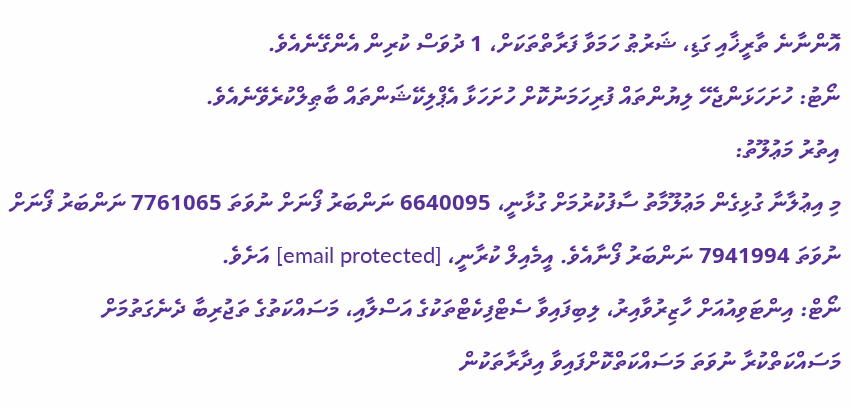އޮންނާނެ ތާރީޚާއި ގަޑި، ޝަރުޠު ހަމަވާ ފަރާތްތަކަށް، 1 ދުވަސް ކުރިން އެންގޭނެއެވެ.
ނޯޓު: ހުށަހަޅަންޖެހޭ ލިޔުންތައް ފުރިހަމަނުކޮށް ހުށަހަޅާ އެޕްލިކޭޝަންތައް ބާޠިލްކުރެވޭނެއެވެ.
އިތުރު މަޢުލޫތު:
މި އިޢުލާނާ ގުޅިގެން މަޢުލޫމާތު ސާފުކުރުމަށް ގުޅާނީ، 6640095 ނަންބަރު ފޯނަށް ނުވަތަ 7761065 ނަންބަރު ފޯނަށް ނުވަތަ 7941994 ނަންބަރު ފޯނާއެވެ. އީމެއިލް ކުރާނީ، [email protected] އަށެވެ.
ނޯޓް: އިންޓަވިއުއަށް ހާޒިރުވާއިރު، ލިބިފައިވާ ސެޓްފިކެޓްތަކުގެ އަސްލާއި، މަސައްކަތުގެ ތަޖުރިބާ ދެނެގަތުމަށް މަސައްކަތްކުރާ ނުވަތަ މަސައްކަތްކޮށްފައިވާ އިދާރާތަކުން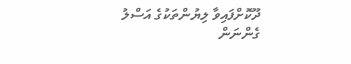ދޫކޮށްފައިވާ ލިޔުންތަކުގެ އަސްލު ގެންނަން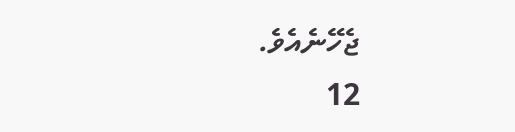ޖެހޭނެއެވެ.
12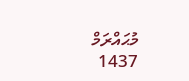މުޙައްރަމް 1437